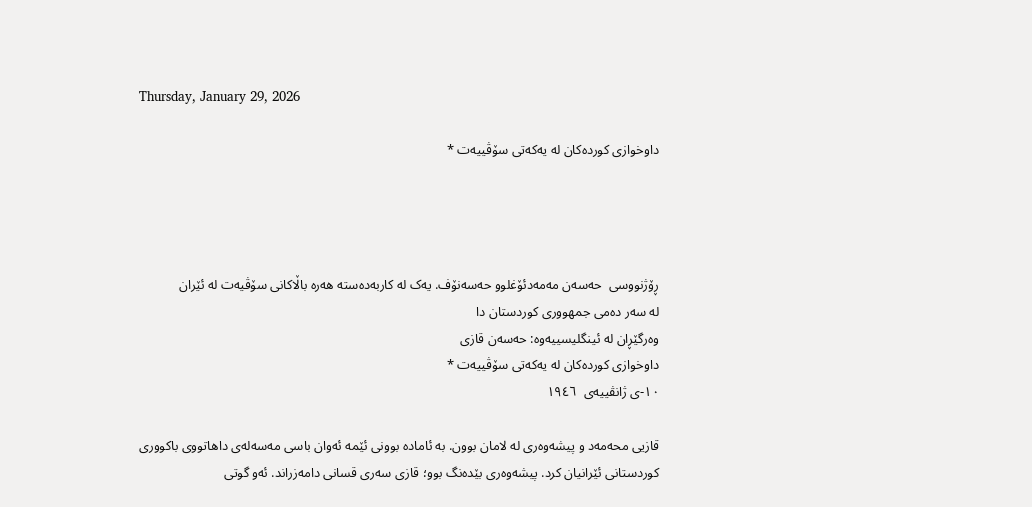Thursday, January 29, 2026

داوخوازی کوردەکان لە یەکەتی سۆڤییەت *




ڕۆژنووسی  حەسەن مەمەدئۆغلوو حەسەنۆف. یەک لە کاربەدەستە هەرە باڵاکانی سۆڤیەت لە ئێران
لە سەر دەمی جمهووری کوردستان دا
وەرگێڕان لە ئینگلیسییەوە: حەسەن قازی
داوخوازی کوردەکان لە یەکەتی سۆڤییەت *
١٠-ی ژانڤییەی  ١٩٤٦

قازیی محەمەد و پیشەوەری لە لامان بوون. بە ئامادە بوونی ئێمە ئەوان باسی مەسەلەی داهاتووی باکووری کوردستانی ئێرانیان کرد. پیشەوەری بێدەنگ بوو؛ قازی سەری قسانی دامەزراند. ئەو گوتی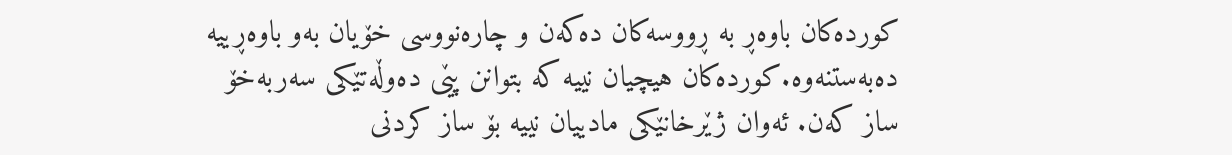کوردەکان باوەڕ بە ڕووسەکان دەکەن و چارەنووسی خۆیان بەو باوەڕییە دەبەستنەوە.کوردەکان هیچیان نییە کە بتوانن پێی دەوڵەتێکی سەربەخۆ ساز کەن. ئەوان ژێرخانێکی مادییان نییە بۆ ساز کردنی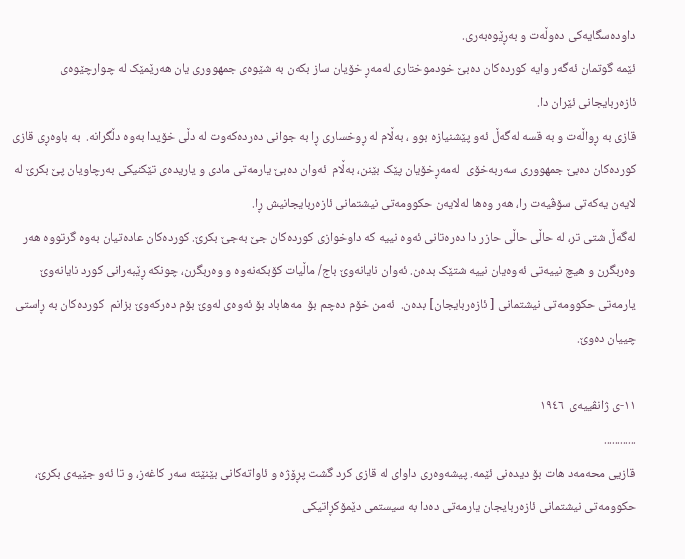داودەسگایەکی دەوڵەت و بەڕێوەبەری.
ئێمە گوتمان ئەگەر وایە کوردەکان دەبێ خودموختاری لەمەڕ خۆیان ساز بکەن بە شێوەی جمهووری یان هەرێمێک لە چوارچێوەی ئازەربایجانی ئێران دا.
قازی بە ڕواڵەت و بە قسە لەگەڵ ئەو پێشنیازە بوو ، بەڵام لە ڕوخساری ڕا بە جوانی دەردەکەوت لە دڵی خۆیدا بەوە دڵگرانە.  بە باوەڕی قازی کوردەکان دەبێ جمهووری سەربەخۆی  لەمەڕخۆیان پێک بێنن، بەڵام  ئەوان دەبێ یارمەتی مادی و یاریدەی تێکنیکی بەرچاویان پێ بکرێ لە لایەن یەکەتی سۆڤیەت را، هەر وەها لەلایەن حکوومەتی نیشتمانی ئازەربایجانیش ڕا.
لەگەڵ شتی تر، لە حاڵی حاڵی حازر دا دەرەتانی ئەوە نییە کە داوخوازی کوردەکان جێ بەجێ بکرێ. کوردەکان عادەتیان بەوە گرتووە هەر وەربگرن و هیچ نییەتی ئەوەیان نییە شتێک بدەن. ئەوان نایانەوێ باج/ ماڵیات کۆبکەنەوە و وەربگرن، چونکە ڕێبەرانی کورد نایانەوێ یارمەتی حکوومەتی نیشتمانی [ ئازەربایجان] بدەن.  ئەمن خۆم دەچم بۆ  مەهاباد بۆ ئەوەی لەوێ بۆم دەرکەوێ بزانم  کوردەکان بە ڕاستی چییان دەوێ.

١١-ی ژانڤییەی  ١٩٤٦
............
قازیی محەمەد هات بۆ دیدەنی ئێمە. پیشەوەری داوای لە قازی کرد گشت پڕۆژە و ئاواتەکانی بێنێتە سەر کاغەز، و تا ئەو جێیەی بکرێ، حکوومەتی نیشتمانی ئازەربایجان یارمەتی دەدا بە سیستمی دێمۆکڕاتیکی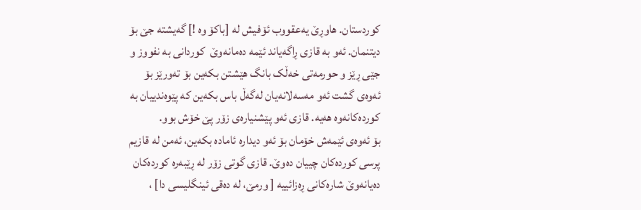کوردستان. هاوڕێ یەعقووب ئۆفیش لە [باکۆ وە !] گەیشتە جێ بۆ دیتنمان. ئەو بە قازی ڕاگەیاند ئێمە دەمانەوێ  کوردانی بە نفووز و جێی ڕێز و حورمەتی خەڵک بانگ هێشتن بکەین بۆ تەورێز بۆ ئەوەی گشت ئەو مەسەلانەیان لەگەڵ باس بکەین کە پێوەندییان بە کوردەکانەوە هەیە. قازی ئەو پێشنیارەی زۆر پێ خۆش بوو.
بۆ ئەوەی ئێمەش خۆمان بۆ ئەو دیدارە ئامادە بکەین، ئەمن لە قازیم پرسی کوردەکان چییان دەوێ. قازی گوتی زۆر لە ڕێبەرە کوردەکان دەیانەوێ شارەکانی ڕەزائییە [ ورمێ، لە دەقی ئینگلیسی دا] ،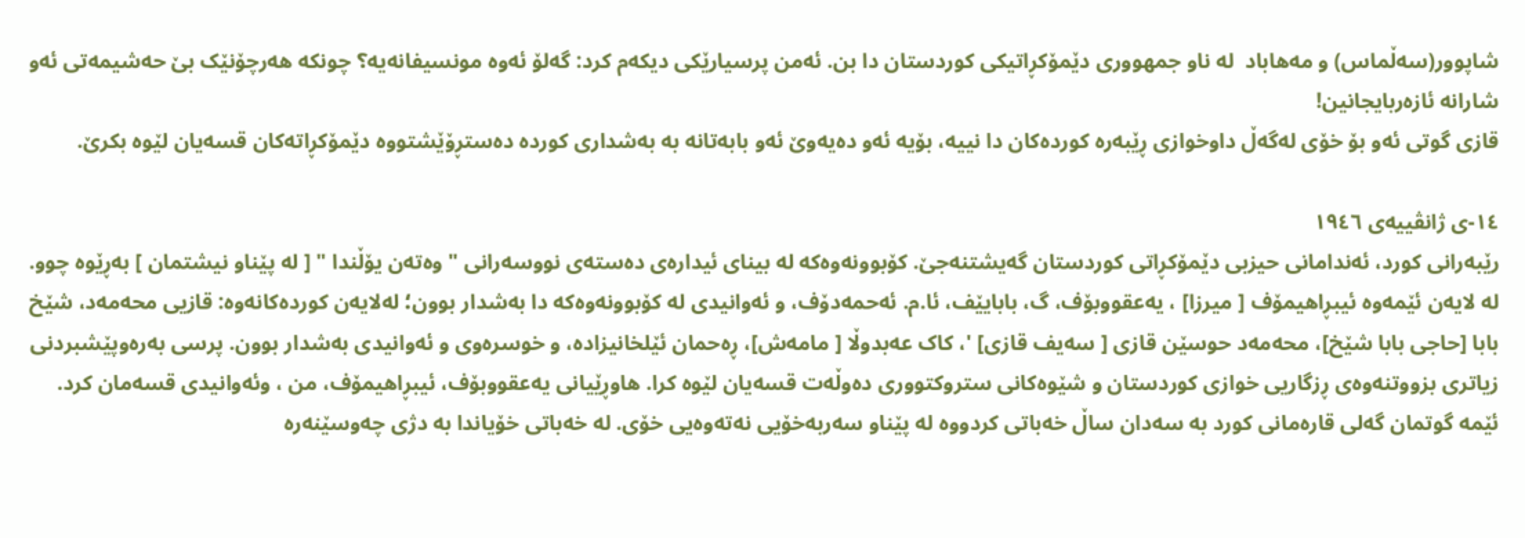شاپوور(سەڵماس) و مەهاباد  لە ناو جمهووری دێمۆکڕاتیکی کوردستان دا بن. ئەمن پرسیارێکی دیکەم کرد: گەلۆ ئەوە مونسیفانەیە؟ چونکە هەرچۆنێک بێ حەشیمەتی ئەو شارانە ئازەربایجانین!
قازی گوتی ئەو بۆ خۆی لەگەڵ داوخوازی ڕێبەرە کوردەکان دا نییە، بۆیە ئەو دەیەوێ ئەو بابەتانە بە بەشداری کوردە دەستڕۆێشتووە دێمۆکڕاتەکان قسەیان لێوە بکرێ.

١٤-ی ژانڤییەی ١٩٤٦
رێبەرانی کورد، ئەندامانی حیزبی دێمۆکڕاتی کوردستان گەیشتنەجێ. کۆبوونەوەکە لە بینای ئیدارەی دەستەی نووسەرانی " وەتەن یۆڵندا " [ لە پێناو نیشتمان ] بەڕێوە چوو. لە لایەن ئێمەوە ئیبڕاهیمۆف [ میرزا] ، یەعقووبۆف، گ، بابایێف، ئا.م. ئەحمەدۆف، و ئەوانیدی لە کۆبوونەوەکە دا بەشدار بوون؛ لەلایەن کوردەکانەوە: قازیی محەمەد، شێخ بابا [حاجی بابا شێخ]، محەمەد حوسێن قازی [ سەیف قازی] '، کاک عەبدوڵا [ مامەش]، ڕەحمان ئێلخانیزادە، و خوسرەوی و ئەوانیدی بەشدار بوون. پرسی بەرەوپێشبردنی زیاتری بزووتنەوەی ڕزگاریی خوازی کوردستان و شێوەکانی ستروکتووری دەوڵەت قسەیان لێوە کرا. هاوڕێیانی یەعقووبۆف، ئیبڕاهیمۆف، من ، وئەوانیدی قسەمان کرد.
ئێمە گوتمان گەلی قارەمانی کورد بە سەدان ساڵ خەباتی کردووە لە پێناو سەربەخۆیی نەتەوەیی خۆی. لە خەباتی خۆیاندا بە دژی چەوسێنەرە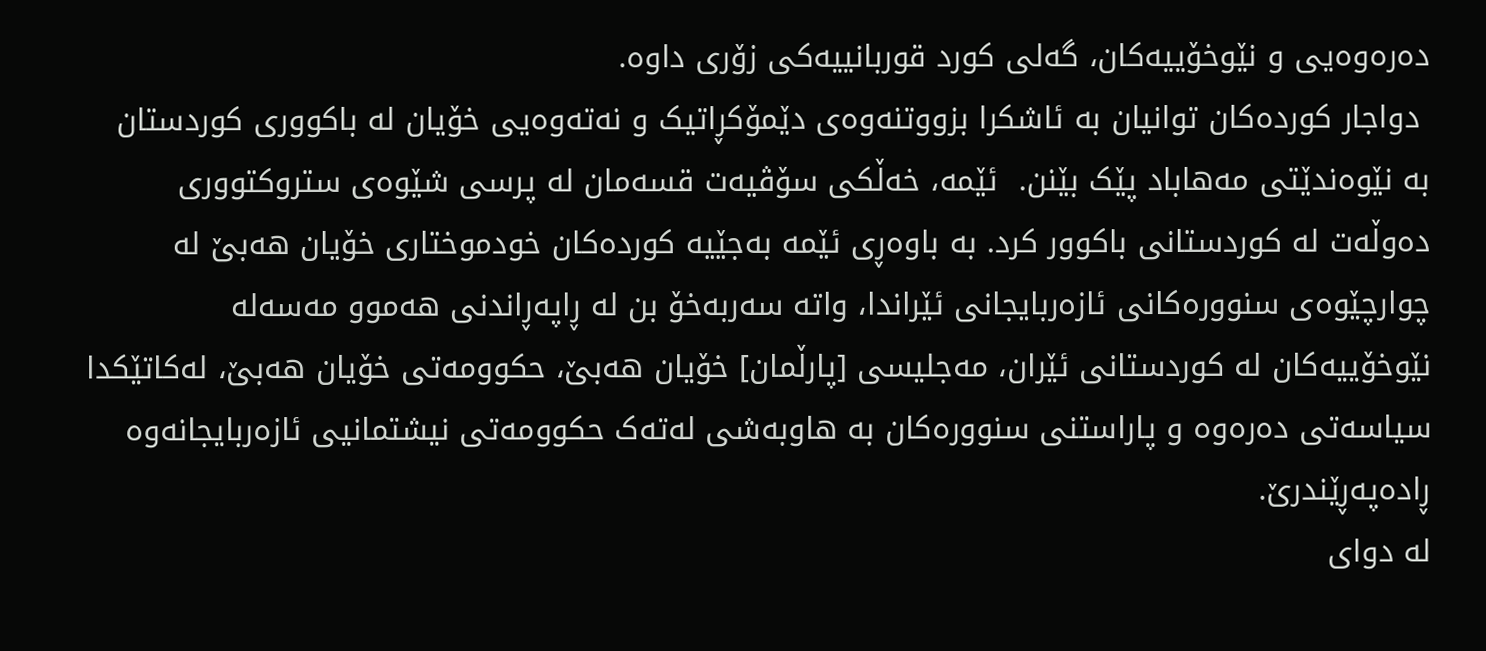دەرەوەیی و نێوخۆییەکان، گەلی کورد قوربانییەکی زۆری داوە.
 دواجار کوردەکان توانیان بە ئاشکرا بزووتنەوەی دێمۆکڕاتیک و نەتەوەیی خۆیان لە باکووری کوردستان بە نێوەندێتی مەهاباد پێک بێنن.  ئێمە، خەڵکی سۆڤیەت قسەمان لە پرسی شێوەی ستروکتووری دەوڵەت لە کوردستانی باکوور کرد. بە باوەڕی ئێمە بەجێیە کوردەکان خودموختاری خۆیان هەبێ لە چوارچێوەی سنوورەکانی ئازەربایجانی ئێراندا، واتە سەربەخۆ بن لە ڕاپەڕاندنی هەموو مەسەلە نێوخۆییەکان لە کوردستانی ئێران، مەجلیسی [پارڵمان] خۆیان هەبێ، حکوومەتی خۆیان هەبێ، لەکاتێکدا سیاسەتی دەرەوە و پاراستنی سنوورەکان بە هاوبەشی لەتەک حکوومەتی نیشتمانیی ئازەربایجانەوە ڕادەپەڕێندرێ.
لە دوای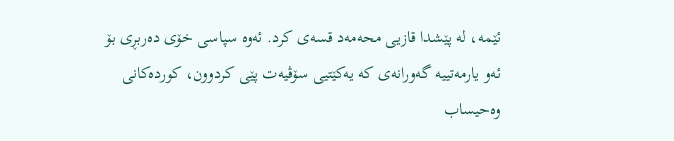ئێمە، لە پێشدا قازیی محەمەد قسەی کرد. ئەوە سپاسی خۆی دەربڕی بۆ ئەو یارمەتییە گەورانەی کە یەکێتیی سۆڤیەت پێی کردوون، کوردەکانی وەحیساب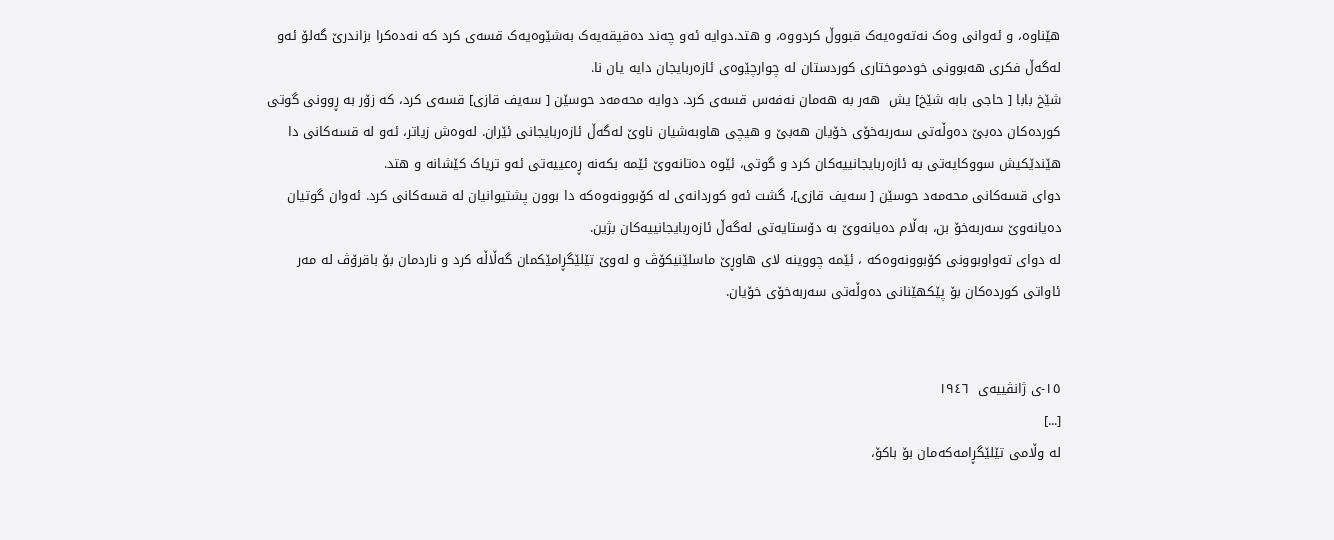هێناوە، و ئەوانی وەک نەتەوەیەک قبووڵ کردووە، و هتد.دوایە ئەو چەند دەقیقەیەک بەشێوەیەک قسەی کرد کە نەدەکرا بزاندرێ گەلۆ ئەو لەگەڵ فکری هەبوونی خودموختاری کوردستان لە چوارچێوەی ئازەربایجان دایە یان نا.
شێخ بابا [ حاجی بابە شێخ] یش  هەر بە هەمان نەفەس قسەی کرد. دوایە محەمەد حوسێن [ سەیف قازی] قسەی کرد، کە زۆر بە ڕوونی گوتی کوردەکان دەبێ دەوڵەتی سەربەخۆی خۆیان هەبێ و هیچی هاوبەشیان ناوێ لەگەڵ ئازەربایجانی ئێران. لەوەش زیاتر، ئەو لە قسەکانی دا هێندێکیش سووکایەتی بە ئازەربایجانییەکان کرد و گوتی، ئێوە دەتانەوێ ئێمە بکەنە ڕەعییەتی ئەو تریاک کێشانە و هتد.
دوای قسەکانی محەمەد حوسێن [ سەیف قازی]، گشت ئەو کوردانەی لە کۆبوونەوەکە دا بوون پشتیوانیان لە قسەکانی کرد. ئەوان گوتیان دەیانەوێ سەربەخۆ بن، بەڵام دەیانەوێ بە دۆستایەتی لەگەڵ ئازەربایجانییەکان بژین.
لە دوای تەواوبوونی کۆبوونەوەکە ، ئێمە چووینە لای هاوڕێ ماسلێنیکۆڤ و لەوێ تێلێگڕامێکمان گەڵاڵە کرد و ناردمان بۆ باقرۆڤ لە مەر ئاواتی کوردەکان بۆ پێکهێنانی دەوڵەتی سەربەخۆی خۆیان.


١٥-ی ژانڤییەی  ١٩٤٦
[...]
لە وڵامی تێلێگڕامەکەمان بۆ باکۆ،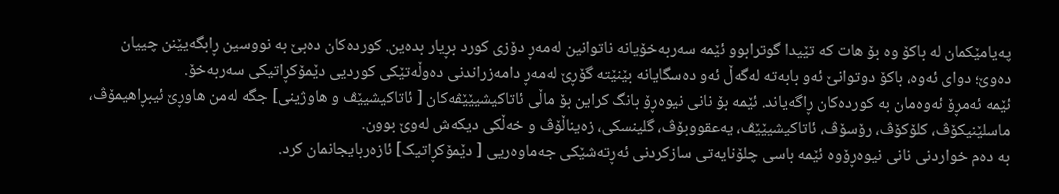پەیامێکمان لە باکۆ وە بۆ هات کە تێیدا گوترابوو ئێمە سەربەخۆیانە ناتوانین لەمەڕ دۆزی کورد بڕیار بدەین. کوردەکان دەبێ بە نووسین ڕابگەیێنن چییان دەوێ؛ دوای ئەوە، باکۆ دوتوانێ ئەو بابەتە لەگەڵ ئەو دەسگایانە بێنێتە گۆڕێ لەمەڕ دامەزراندنی دەوڵەتێکی کوردیی دێمۆکڕاتیکی سەربەخۆ.
ئێمە ئەمڕۆ ئەوەمان بە کوردەکان ڕاگەیاند. ئێمە بۆ نانی نیوەڕۆ بانگ کراین بۆ ماڵی ئاتاکیشیێێڤەکان [ ئاتاکیشیێڤ و هاوژینی] جگە لەمن هاوڕێ ئیبڕاهیمۆڤ، ماسلێنیکۆڤ، کلۆکۆڤ، رۆسۆڤ، ئاتاکیشیێێڤ، یەعقووبۆڤ، گلینسکی، زەیناڵۆڤ و خەڵکی دیکەش لەوێ بوون.
بە دەم خواردنی نانی نیوەڕۆوە ئێمە باسی چلۆنایەتی سازکردنی ئەڕتەشێکی جەماوەریی [ دێمۆکڕاتیک] ئازەربایجانمان کرد.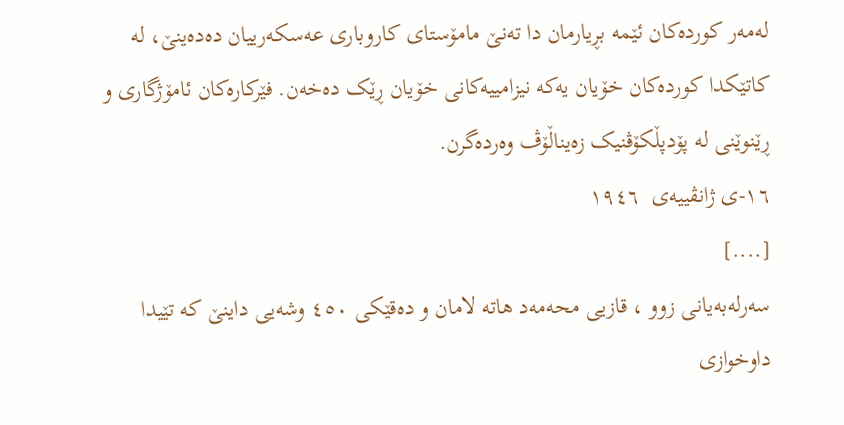لەمەر کوردەکان ئێمە بڕیارمان دا تەنێ مامۆستای کاروباری عەسکەرییان دەدەینێ، لە کاتێکدا کوردەکان خۆیان یەکە نیزامییەکانی خۆیان ڕێک دەخەن. فێرکارەکان ئامۆژگاری و ڕێنوێنی لە پۆدپڵکۆڤنیک زەیناڵۆڤ وەردەگرن.
١٦-ی ژانڤییەی  ١٩٤٦
[....]
سەرلەبەیانی زوو ، قازیی محەمەد هاتە لامان و دەقێکی ٤٥٠ وشەیی داینێ کە تێیدا داوخوازی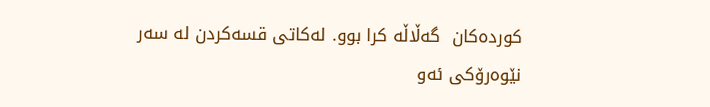کوردەکان  گەڵاڵە کرا بوو. لەکاتی قسەکردن لە سەر نێوەرۆکی ئەو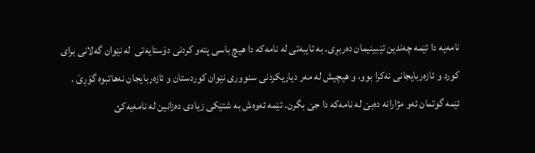نامەیە دا ئێمە چەندین تێبینیمان دەربڕی. بە تایبەتی لە نامەکە دا هیچ باسی پتەو کردنی دۆستایەتی  لە نێوان گەلانی برای کورد و ئازەربایجانی نەکرا بوو، و هیچیش لە مەر دیاریکردنی سنووری نێوان کوردستان و ئازەربایجان نەهاتبوە گۆڕێ .
ئێمە گوتمان ئەو مژارانە دەبێ لە نامەکە دا جێ بگرن. ئێمە ئەوەش بە شتێکی زیادی دەزانین لە نامەیەکئ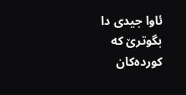ئاوا جیدی دا بگوترێ کە کوردەکان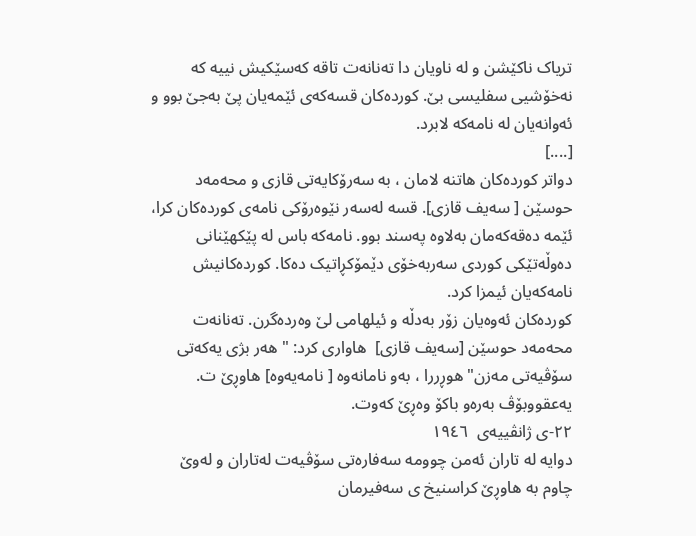تریاک ناکێشن و لە ناویان دا تەنانەت تاقە کەسێکیش نییە کە نەخۆشیی سفلیسی بێ. کوردەکان قسەکەی ئێمەیان پێ بەجێ بوو و ئەوانەیان لە نامەکە لابرد.
[....]
دواتر کوردەکان هاتنە لامان ، بە سەرۆکایەتی قازی و محەمەد حوسێن [ سەیف قازی]. قسە لەسەر نێوەرۆکی نامەی کوردەکان کرا، ئێمە دەقەکەمان بەلاوە پەسند بوو. نامەکە باس لە پێکهێنانی دەوڵەتێکی کوردی سەربەخۆی دێمۆکڕاتیک دەکا. کوردەکانیش نامەکەیان ئیمزا کرد.
کوردەکان ئەوەیان زۆر بەدڵە و ئیلهامی لێ وەردەگرن. تەنانەت محەمەد حوسێن [سەیف قازی]  هاواری کرد: " هەر بژی یەکەتی سۆڤیەتی مەزن" هوڕررا ، بەو نامانەوە [ نامەیەوە] هاوڕێ ت. یەعقووبۆڤ بەرەو باکۆ وەڕێ کەوت.
٢٢-ی ژانڤییەی  ١٩٤٦
دوایە لە تاران ئەمن چوومە سەفارەتی سۆڤیەت لەتاران و لەوێ  چاوم بە هاوڕێ کراسنیخ ی سەفیرمان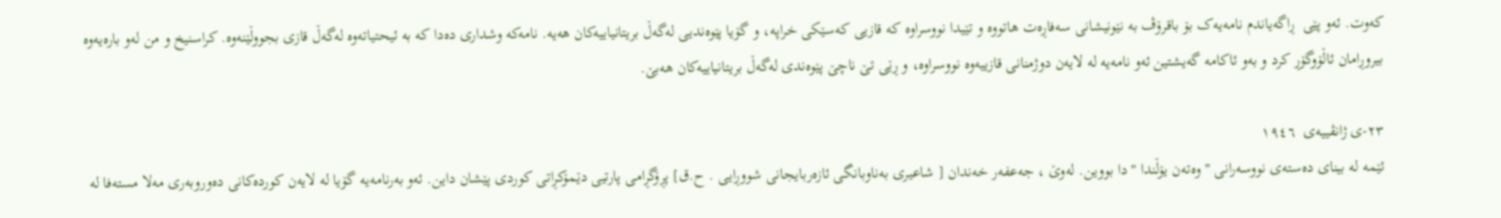کەوت. ئەو پێی  ڕاگەیاندم نامەیەک بۆ باقرۆڤ بە نێونیشانی سەفاڕەت هاتووە و تێیدا نووسراوە کە قازیی کەسێکی خراپە، و گۆیا پێوەندیی لەگەڵ بریتانیاییەکان هەیە. نامەکە وشداری دەدا کە بە ئیحتیاتەوە لەگەڵ قازی بجووڵێنەوە. کراسنیخ و من لەو بارەیەوە بیروڕامان ئاڵۆوگۆڕ کرد و بەو ئاکامە گەیشتین ئەو نامەیە لە لایەن دوژمنانی قازییەوە نووسراوە، و ڕێی تێ ناچێ پێوەندی لەگەڵ بریتانیاییەکان هەبێ.

٢٣-ی ژانڤییەی  ١٩٤٦
ئێمە لە بینای دەستەی نووسەرانی " وەتەن یۆڵندا " دا بووین. لەوێ ، جەعفەر خەندان [ شاعیری بەناوبانگی ئازەربایجانی شووڕایی . ح.ق] پڕۆگڕامی پارتیی دێمۆکڕاتی کوردی پێشان داین. ئەو بەرنامەیە گۆیا لە لایەن کوردەکانی دەوروبەری مەلا مستەفا لە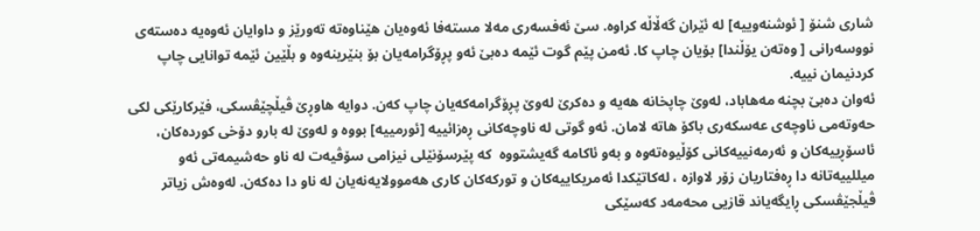شاری شنۆ [ ئوشنەوییە] لە ئێران گەڵاڵە کراوە. سێ ئەفسەری مەلا مستەفا ئەوەیان هێناوەتە تەورێز و داوایان ئەوەیە دەستەی نووسەرانی [ وەتەن یۆڵندا] بۆیان چاپ کا. ئەمن پێم گوت ئێمە دەبێ ئەو پڕۆگرامەیان بۆ بنێرینەوە و بڵێین ئێمە توانایی چاپ کردنیمان نییە.
ئەوان دەبێ بچنە مەهاباد، لەوێ چاپخانە هەیە و دەکرێ لەوێ پڕۆگرامەکەیان چاپ کەن. دوایە هاوڕێ ڤیڵچێڤسکی، فێرکارێکی لکی حەوتەمی ناوچەی عەسکەری باکۆ هاتە لامان. ئەو گوتی لە ناوچەکانی ڕەزائییە [ئورمییە] بووە و لەوێ لە بارو دۆخی کوردەکان، ئاسۆڕییەکان و ئەرمەنییەکانی کۆڵیوەتەوە و بەو ئاکامە گەیشتووە  کە پێرسۆنێلی نیزامی سۆڤیەت لە ناو حەشیمەتی ئەو میللییەتانە دا ڕەفتاریان زۆر لاوازە ، لەکاتێکدا ئەمریکاییەکان و تورکەکان کاری هەموولایەنەیان لە ناو دا دەکەن. لەوەش زیاتر ڤیڵجێڤسکی ڕایگەیاند قازیی محەمەد کەسێکی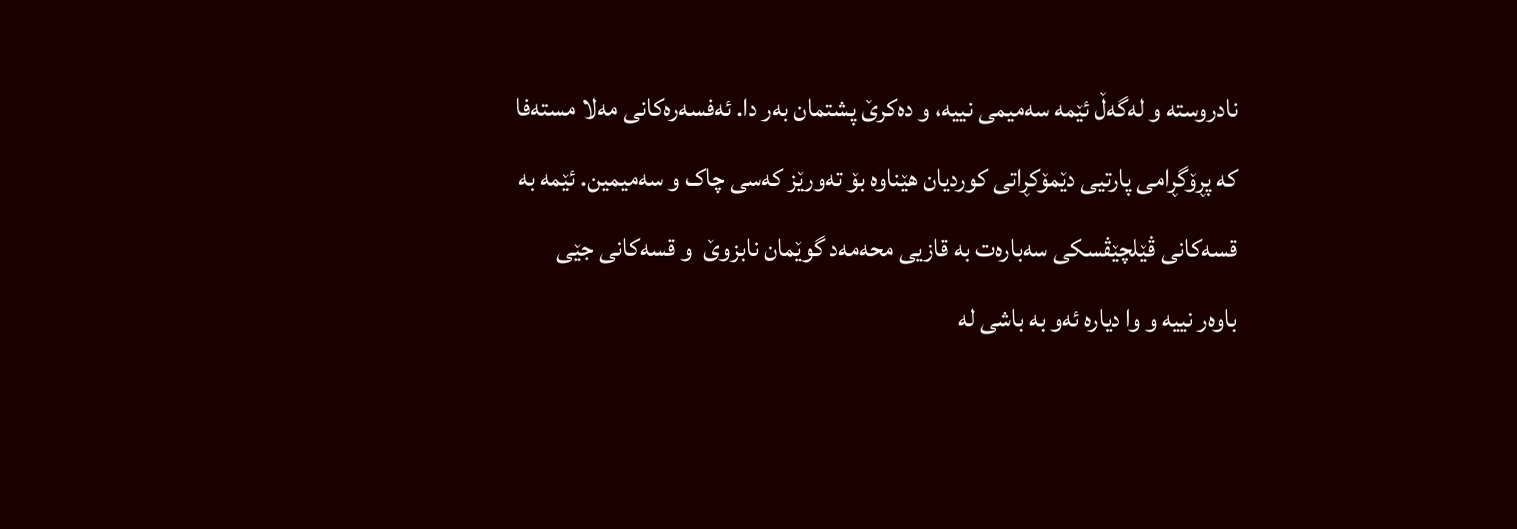نادروستە و لەگەڵ ئێمە سەمیمی نییە، و دەکرێ پشتمان بەر دا. ئەفسەرەکانی مەلا مستەفا کە پڕۆگڕامی پارتیی دێمۆکڕاتی کوردیان هێناوە بۆ تەورێز کەسی چاک و سەمیمین. ئێمە بە قسەکانی ڤێلچێڤسکی سەبارەت بە قازیی محەمەد گوێمان نابزوێ  و قسەکانی جێی باوەر نییە و وا دیارە ئەو بە باشی لە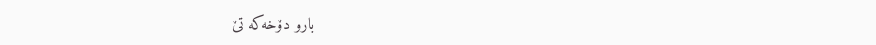بارو دۆخەکە تێ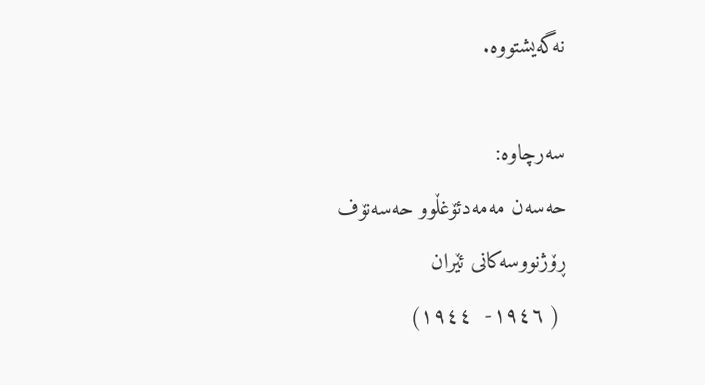نەگەیشتووە.

سەرچاوە:
حەسەن مەمەدئۆغڵوو حەسەنۆف
ڕۆژنووسەکانی ئێران
 ( ١٩٤٦-  ١٩٤٤)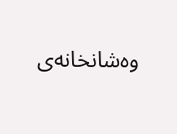وەشانخانەی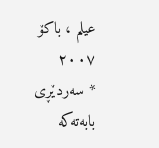عیلم ، باکۆ  ٢٠٠٧
* سەردێڕی بابەتەکە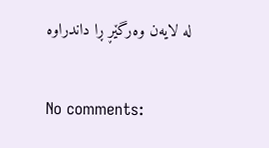لە لایەن وەرگێڕ ڕا داندراوە

No comments: